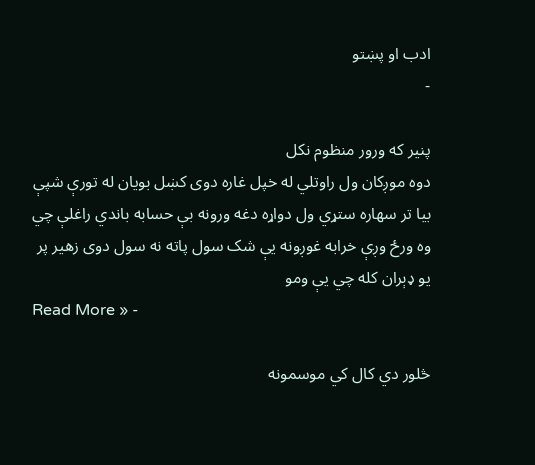ادب او پښتو
-

پنير که ورور منظوم نکل
دوه موږکان ول راوتلي له خپل غاره دوی کښل بويان له تورې شپې بيا تر سهاره ستړي ول دواړه دغه ورونه بې حسابه باندي راغلې چي وه ورځ وږې خرابه غوږونه يې شک سول پاته نه سول دوی زهير پر يو ډېران کله چي يې ومو
Read More » -

څلور دي کال کي موسمونه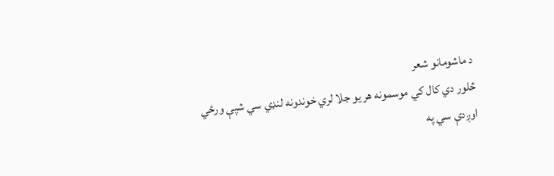د ماشومانو شعر
څلور دي کال کي موسمونه هر يو جلا لري خوندونه لنډي سي شپې ورځي اوږدې سي په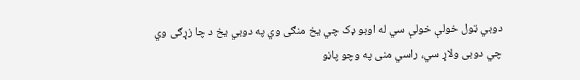دوبي ټول خولې خولې سي له اوبو ډک چي يخ منګی وي په دوبي يخ د چا زړګی وي چي دوبی ولاړ سي، راسي منی په وچو پاڼو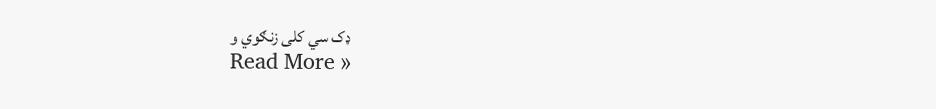ډک سي کلی زنګوي و
Read More »